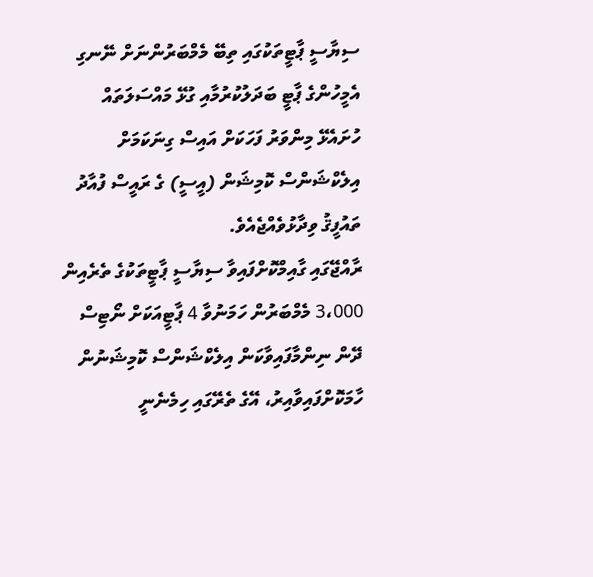ސިޔާސީ ޕާޓީތަކުގައި ތިބޭ މެމްބަރުންނަށް ނޭނގި އެމީހުންގެ ޕާޓީ ބަދަލުކުރުމާއި ގުޅޭ މައްސަލަތައް ހުށައެޅޭ މިންވަރު ފަހަކަށް އައިސް ގިނަކަމަށް އިލެކްޝަންސް ކޮމިޝަން (އީސީ) ގެ ރައީސް ފުއާދު ތައުފީޤު ވިދާޅުވެއްޖެއެވެ.
ރާއްޖޭގައި ގާއިމްކޮށްފައިވާ ސިޔާސީ ޕާޓީތަކުގެ ތެރެއިން 3،000 މެމްބަރުން ހަމަނުވާ 4 ޕާޓީއަކަށް ނޯޓިސް ދޭން ނިންމާފައިވާކަން އިލެކްޝަންސް ކޮމިޝަނުން ހާމަކޮށްފައިވާއިރު، އޭގެ ތެރޭގައި ހިމެނެނީ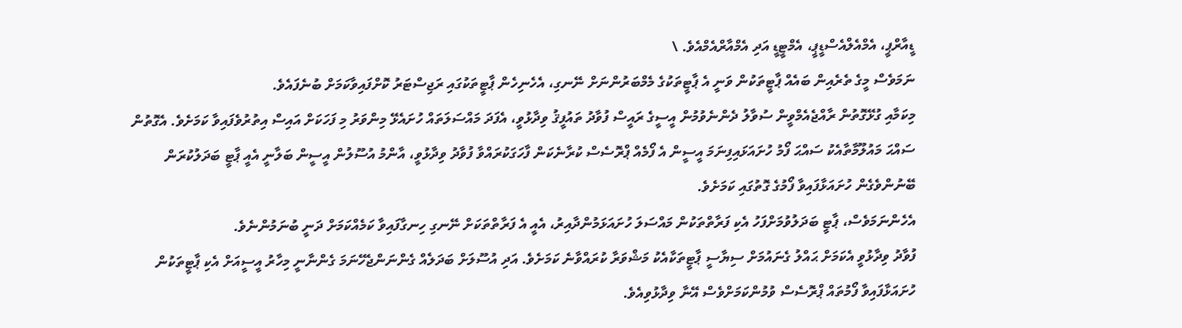ޑީއާރްޕީ، އެމްއެލްއެސްޑީޕީ، އެމްޓީޑީ އަދި އެމްއާރްއެމްއެވެ. \
ނަމަވެސް މީގެ ތެރެއިން ބައެއް ޕާޓީތަކުން ވަނީ އެ ޕާޓީތަކުގެ މެމްބަރުންނަށް ނޭނގި، އެހެނިހެން ޕާޓީތަކުގައި ރަޖިސްޓަރު ކޮށްފައިވާކަމަށް ބުނެފައެވެ.
މިކަމާއި ގުޅޭގޮތުން ރާއްޖެއެމްވީން ސުވާލު ދެންނެވުމުން އީސީގެ ރައީސް ފުވާދު ތައުފީޤު ވިދާޅުވީ، އެފަދަ މައްސަލަތައް ހުށައެޅޭ މިންވަރު މި ފަހަކަށް އައިސް އިތުރުވެފައިވާ ކަމަށެވެ. އެގޮތުން ސައްޙަ މައުލޫމާތާއެކު ސައްޙަ ފޯމު ހުށައަޅައިފިނަމަ އީސީން އެ ފޯމެއް ޕްރޮސެސް ކުރާނެކަން ފާހަގަކުރައްވާ ފުވާދު ވިދާޅުވީ، އާންމު އުސޫލުން އީސީން ބަލާނީ އެއީ ޕާޓީ ބަދަލުކުރަން ބޭނުންވެގެން ހުށައަޅާފައިވާ ފޯމުގެ ގޮތުގައި ކަމަށެވެ.
އެހެންނަމަވެސް، ޕާޓީ ބަދަލުވުމަށްފަހު އެކި ފަރާތްތަކުން މައްސަލަ ހުށައަޅަމުންދާއިރު، އެއީ އެ ފަރާތްތަކަށް ނޭނގި ހިނގާފައިވާ ކަމެއްކަމަށް ދަނީ ބުނަމުންނެވެ.
ފުވާދު ވިދާޅުވީ އެކަމަށް ޙައްލު ގެނައުމަށް ސިޔާސީ ޕާޓީތަކާއެކު މަޝްވަރާ ކުރައްވާނެ ކަމަށެވެ. އަދި އުސޫލަށް ބަދަލެއް ގެންނަންޖެހޭނަމަ ގެންނާނީ މިހާރު އީސީއަށް އެކި ޕާޓީތަކުން ހުށައަޅާފައިވާ ފޯމުތައް ޕްރޮސެސް ވުމުންކަމަށްވެސް އޭނާ ވިދާޅުވިއެވެ.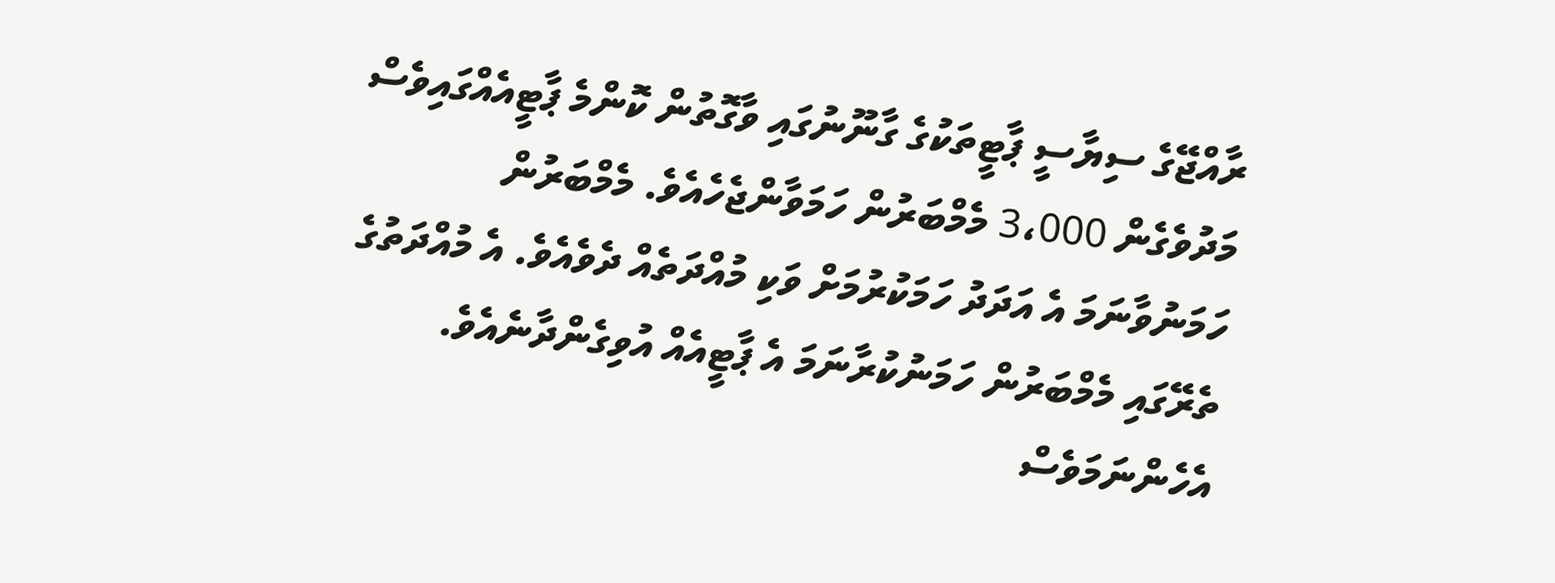ރާއްޖޭގެ ސިޔާސީ ޕާޓީތަކުގެ ގާނޫނުގައި ވާގޮތުން ކޮންމެ ޕާޓީއެއްގައިވެސް މަދުވެގެން 3،000 މެމްބަރުން ހަމަވާންޖެހެއެވެ. މެމްބަރުން ހަމަނުވާނަމަ އެ އަދަދު ހަމަކުރުމަށް ވަކި މުއްދަތެއް ދެވެއެވެ. އެ މުއްދަތުގެ ތެރޭގައި މެމްބަރުން ހަމަނުކުރާނަމަ އެ ޕާޓީއެއް އުވިގެންދާނެއެވެ. އެހެންނަމަވެސް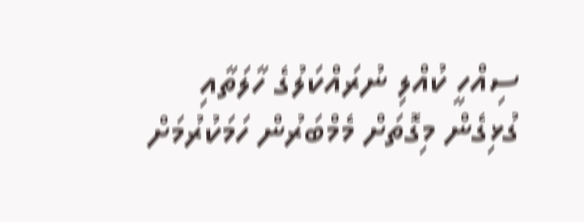ސިއްހީ ކުއްލި ނުރައްކަލުގެ ހާލަތާއި ގުޅިގެން މިގޮތަށް މެމްބަރުން ހަމަކުރުމަށް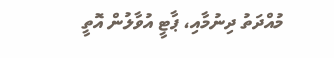މުއްދަތު ދިނުމާއި، ޕާޓީ އުވާލުން އޮތީ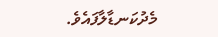މެދުކަނޑާލާފައެވެ.